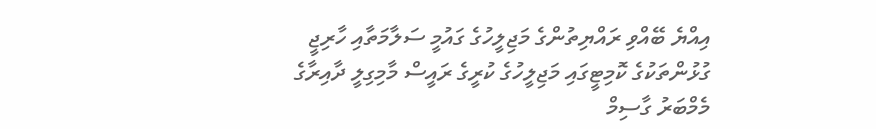އިއްޔެ ބޭއްވި ރައްޔިތުންގެ މަޖިލީހުގެ ގައުމީ ސަލާމަތާއި ހާރިޖީ ގުޅުންތަކުގެ ކޮމިޓީގައި މަޖިލީހުގެ ކުރީގެ ރައީސް މާމިގިލީ ދާއިރާގެ މެމްބަރު ގާސިމް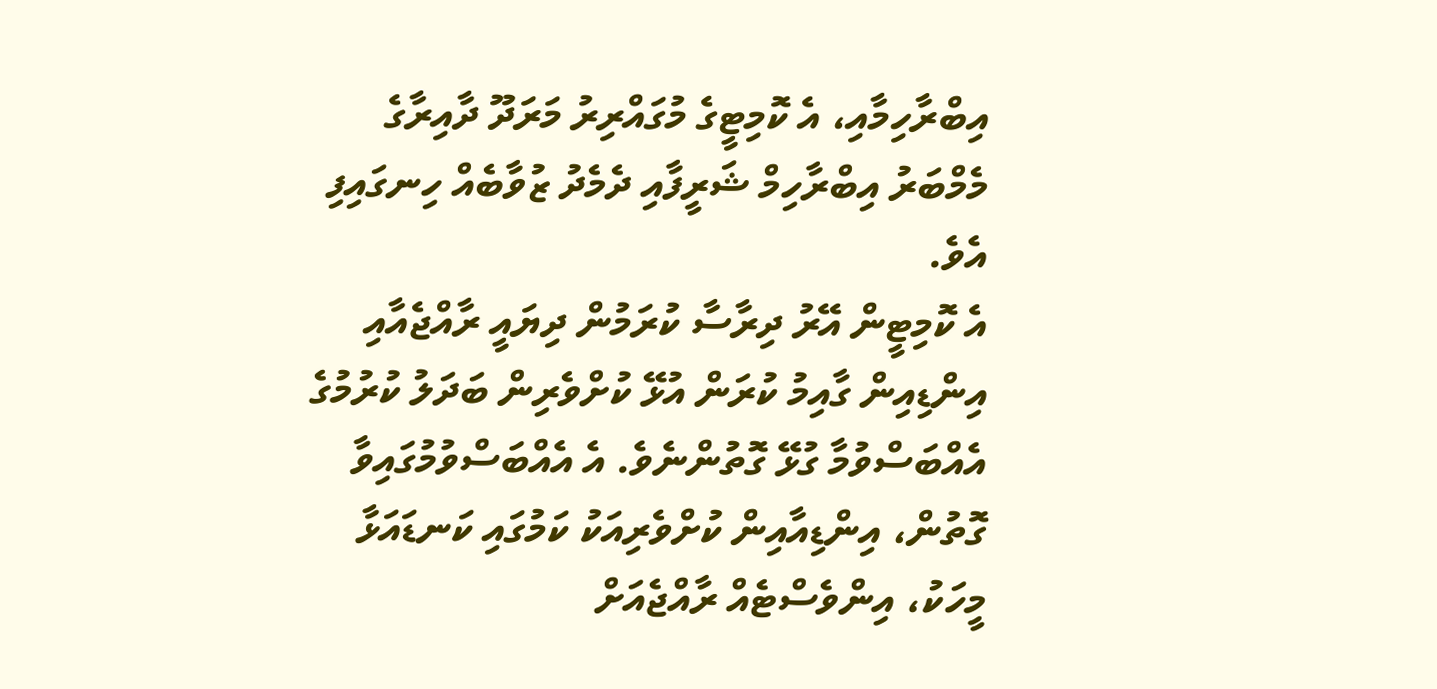އިބްރާހިމާއި، އެ ކޮމިޓީގެ މުގައްރިރު މަރަދޫ ދާއިރާގެ މެމްބަރު އިބްރާހިމް ޝަރީފާއި ދެމެދު ޒުވާބެއް ހިނގައިފި އެވެ.
އެ ކޮމިޓީން އޭރު ދިރާސާ ކުރަމުން ދިޔައީ ރާއްޖެއާއި އިންޑިއިން ގާއިމު ކުރަން އުޅޭ ކުށްވެރިން ބަދަލު ކުރުމުގެ އެއްބަސްވުމާ ގުޅޭ ގޮތުންނެވެ. އެ އެއްބަސްވުމުގައިވާ ގޮތުން، އިންޑިއާއިން ކުށްވެރިއަކު ކަމުގައި ކަނޑައަޅާ މީހަކު، އިންވެސްޓެއް ރާއްޖެއަށް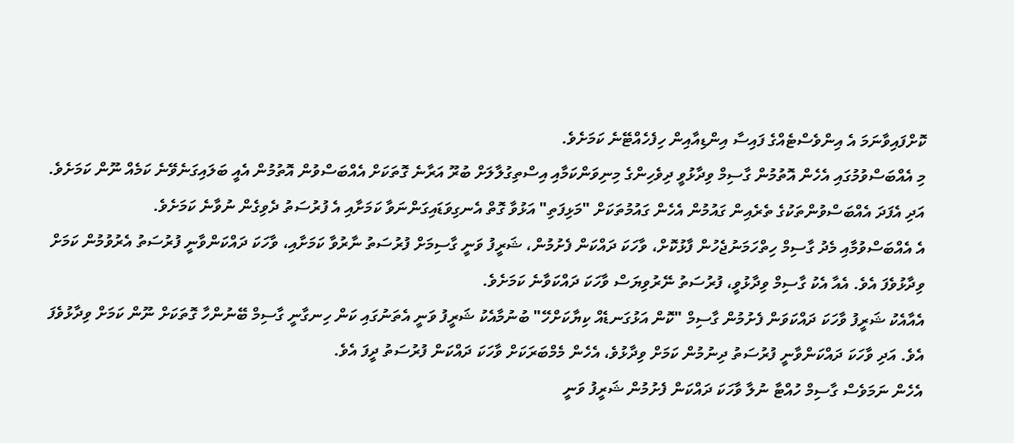ކޮށްފައިވާނަމަ އެ އިންވެސްޓެއްގެ ފައިސާ އިންޑިއާއިން ހިފެހެއްޓޭނެ ކަމަށެވެ.
މި އެއްބަސްވުމުގައި އެހެން އޮތުމުން ގާސިމް ވިދާޅުވީ ދިވެހިންގެ މިނިވަންކަމާއި އިސްތިގުލާލަށް ބުރޫ އަރާނެ ގޮތަކަށް އެއްބަސްވުން އޮތުމުން އެއީ ބަލައިގަނެވޭނެ ކަމެއް ނޫން ކަމަށެވެ. އަދި އެފަދަ އެއްބަސްވުންތަކުގެ ތެރެއިން ގައުމުން އެހެން ގައުމުތަކަށް "މަޅިފަތި" އަޅުވާ ގޮތް އެނގިވަޑައިގަންނަވާ ކަމަށާއި އެ ފުރުސަތު ދެވިގެން ނުވާނެ ކަމަށެވެ.
އެ އެއްބަސްވުމާއި މެދު ގާސިމް ހިތްހަމަނުޖެހުން ފާޅުކޮށް، ވާހަކަ ދައްކަން ފެށުމުން، ޝަރީފު ވަނީ ގާސިމަށް ފުރުސަތު ނާރުވާ ކަމަށާއި، ވާހަކަ ދައްކަންވާނީ ފުރުސަތު އެރުވުމުން ކަމަށް ވިދާޅުވެފަ އެވެ. އެއާ އެކު ގާސިމް ވިދާޅުވީ، ފުރުސަތު ނޭރުވިޔަސް ވާހަކަ ދައްކަވާނެ ކަމަށެވެ.
އެއާއެކު ޝަރީފު ވާހަކަ ދައްކަވަން ފެށުމުން ގާސިމް "ކޮން އަޅުގަނޑެއް ކިޔާކަށްހޭ" ބުނުމާއެކު ޝަރީފު ވަނީ އެތަނުގައި ކަން ހިނގާނީ ގާސިމް ބޭނުންހާ ގޮތަކަށް ނޫން ކަމަށް ވިދާޅުވެފަ އެވެ. އަދި ވާހަކަ ދައްކަންވާނީ ފުރުސަތު ދިނުމުން ކަމަށް ވިދާޅުވެ، އެހެން މެމްބަރަކަށް ވާހަކަ ދައްކަން ފުރުސަތު ދީފަ އެވެ.
އެހެން ނަމަވެސް ގާސިމް ހުއްޓާ ނުލާ ވާހަކަ ދައްކަން ފެށުމުން ޝަރީފު ވަނީ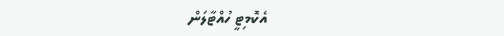އެކޮމިޓީ ހުއްޓާލަން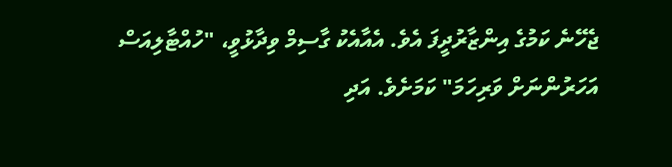ޖެހޭނެ ކަމުގެ އިންޒާރުދީފަ އެވެ. އެއާއެކު ގާސިމް ވިދާޅުވީ، "ހުއްޓާލިއަސް އަހަރުންނަށް ވަރިހަމަ" ކަމަށެވެ. އަދި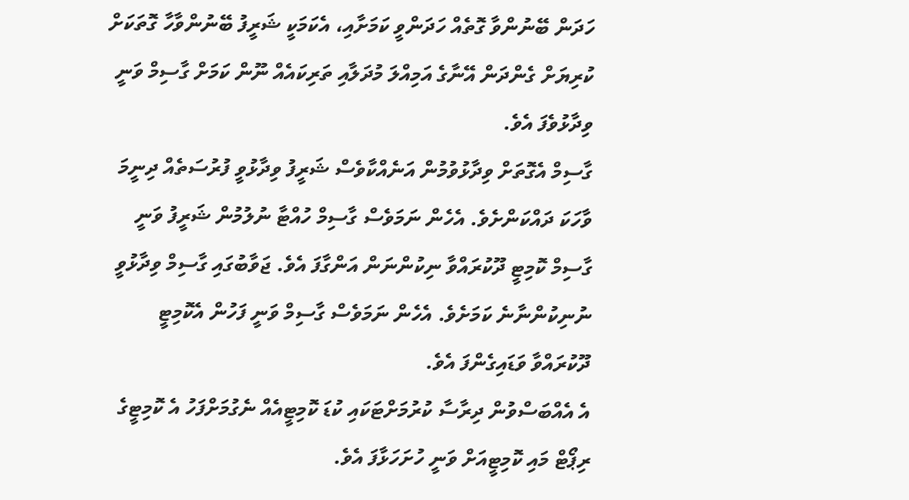ހަދަން ބޭނުންވާ ގޮތެއް ހަދަންވީ ކަމަށާއި، އެކަމަކީ ޝަރީފު ބޭނުންވާހާ ގޮތަކަށް ކުރިޔަށް ގެންދަން އޭނާގެ އަމިއްލަ މުދަލާއި ތަރިކައެއް ނޫން ކަމަށް ގާސިމް ވަނީ ވިދާޅުވެފަ އެވެ.
ގާސިމް އެގޮތަށް ވިދާޅުވުމުން އަނެއްކާވެސް ޝަރީފު ވިދާޅުވީ ފުރުސަތެއް ދިނީމަ ވާހަކަ ދައްކަންށެވެ. އެހެން ނަމަވެސް ގާސިމް ހުއްޓާ ނުލުމުން ޝަރީފު ވަނީ ގާސިމް ކޮމިޓީ ދޫކުރައްވާ ނިކުންނަން އަންގާފަ އެވެ. ޖަވާބުގައި ގާސިމް ވިދާޅުވީ ނުނިކުންނާނެ ކަމަށެވެ. އެހެން ނަމަވެސް ގާސިމް ވަނީ ފަހުން އެކޮމިޓީ ދޫކުރައްވާ ވަޑައިގެންފަ އެވެ.
އެ އެއްބަސްވުން ދިރާސާ ކުރުމަށްޓަކައި ކުޑަ ކޮމިޓީއެއް ނެގުމަށްފަހު އެ ކޮމިޓީގެ ރިޕޯޓް މައި ކޮމިޓީއަށް ވަނީ ހުށަހަޅާފަ އެވެ.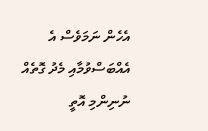އެހެން ނަމަވެސް އެ އެއްބަސްވުމާއި މެދު ގޮތެއް ނުނިންމި އޮތީ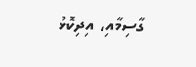ގާސިމާއި، އިދިކޮޅު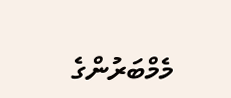މެމްބަރުންގެ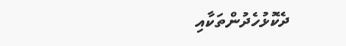ދެކޮޅުހެދުންތަކާއި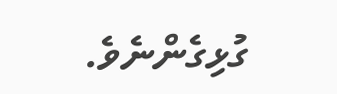ގުޅިގެންނެވެ.